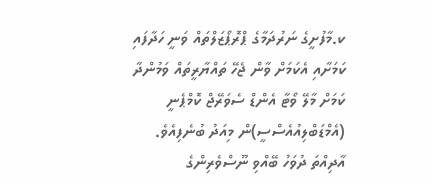ކ.މާފުށީގެ ނަރުދަމާގެ ޕްރޮޕޯޒަލްތައް ވަނީ ހަދާފައި ކަމަށާއި އެކަމަށް ވާން ޖެހޭ ތައްޔާރީތައް ވަމުންދާ ކަމަށް މާލޭ ވޯޓާ އެންޑް ސެވަރޭޖް ކޮމްޕެނީ (އެމްޑަބްލިއުއެސްސީ)ން މިއަދު ބުނެފިއެވެ.
އާދިއްތަ ދުވަހު ބޭއްވި ނޫސްވެރިންގެ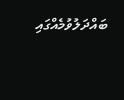ބައްދަލުވުމެއްގައި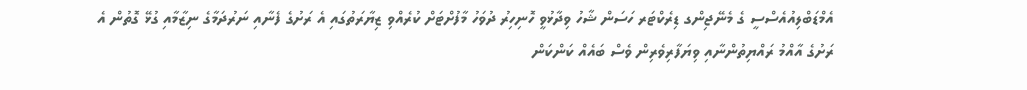އެމްޑަބްލިއުއެސްސީ ގެ މެނޭޖިންގ ޑިރެކްޓަރ ހަސަން ޝާހު ވިދާޅުވީ ހޮނިހިރު ދުވަހު މާފުށްޓަށް ކުރެއްވި ޒިޔާރަތުގައި އެ ރަށުގެ ފެނާއި ނަރުދަމާގެ ނިޒާމާއި ގުޅޭ ގޮތުން އެ ރަށުގެ އާއްމު ރައްޔިތުންނާއި ވިޔަފާރިވެރިން ވެސް ބައެއް ކަންކަން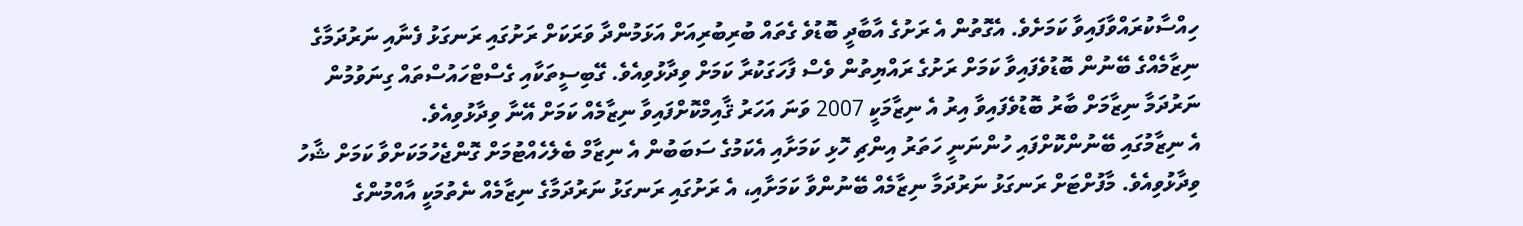ހިއްސާކުރައްވާފައިވާ ކަމަށެވެ. އެގޮތުން އެ ރަށުގެ އާބާދީ ބޮޑުވެ ގެތައް ބުރިބުރިއަށް އަޅަމުންދާ ވަރަކަށް ރަށުގައި ރަނގަޅު ފެނާއި ނަރުދަމާގެ ނިޒާމެއްގެ ބޭނުން ބޮޑުވެފައިވާ ކަމަށް ރަށުގެ ރައްޔިތުން ވެސް ފާހަގަކުރާ ކަމަށް ވިދާޅުވިއެވެ. ގޭބިސީތަކާއި ގެސްޓްހައުސްތައް ގިނަވުމުން ނަރުދަމާ ނިޒާމަށް ބާރު ބޮޑުވެފައިވާ އިރު އެ ނިޒާމަކީ 2007 ވަނަ އަހަރު ޤާއިމްކޮށްފައިވާ ނިޒާމެއް ކަމަށް އޭނާ ވިދާޅުވިއެވެ.
އެ ނިޒާމުގައި ބޭނުންކޮށްފައި ހުންނަނީ ހަތަރު އިންޗި ހޮޅި ކަމަށާއި އެކަމުގެ ސަބަބުން އެ ނިޒާމް ބެލެހެއްޓުމަށް ގޮންޖެހުމަކަށްވާ ކަމަށް ޝާހު ވިދާޅުވިއެވެ. މާފުށްޓަށް ރަނގަޅު ނަރުދަމާ ނިޒާމެއް ބޭނުންވާ ކަމަށާއި، އެ ރަށުގައި ރަނގަޅު ނަރުދަމާގެ ނިޒާމެއް ނެތުމަކީ އާއްމުންގެ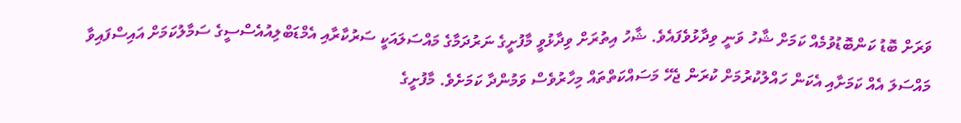ވަރަށް ބޮޑު ކަންބޮޑުވުމެއް ކަމަށް ޝާހު ވަނީ ވިދާޅުވެފައެވެ. ޝާހު އިތުރަށް ވިދާޅުވީ މާފުށީގެ ނަރުދަމާގެ މައްސަލައަކީ ސަރުކާރާއި އެމްޑަބްލިއުއެސްސީގެ ސަމާލުކަމަށް އައިސްފައިވާ މައްސަލަ އެއް ކަމަށާއި އެކަން ހައްލުކުރުމަށް ކުރަން ޖެހޭ މަސައްކަތްތައް މިހާރުވެސް ވަމުންދާ ކަމަށެވެ. މާފުށީގެ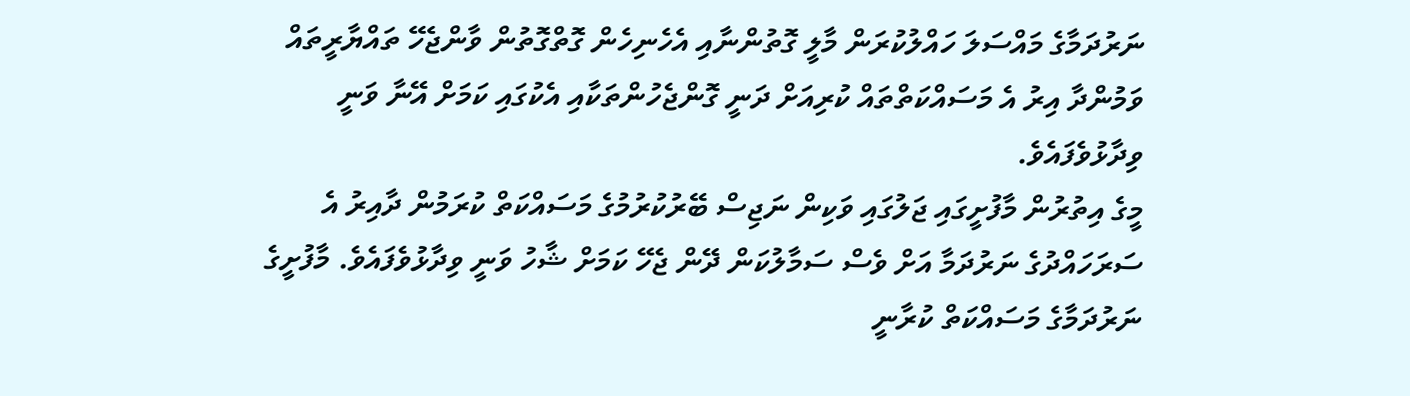ނަރުދަމާގެ މައްސަލަ ހައްލުކުރަން މާލީ ގޮތުންނާއި އެހެނިހެން ގޮތްގޮތުން ވާންޖެހޭ ތައްޔާރީތައް ވަމުންދާ އިރު އެ މަސައްކަތްތައް ކުރިއަށް ދަނީ ގޮންޖެހުންތަކާއި އެކުގައި ކަމަށް އޭނާ ވަނީ ވިދާޅުވެފައެވެ.
މީގެ އިތުރުން މާފުށީގައި ޖަލުގައި ވަކިން ނަޖިސް ބޭރުކުރުމުގެ މަސައްކަތް ކުރަމުން ދާއިރު އެ ސަރަހައްދުގެ ނަރުދަމާ އަށް ވެސް ސަމާލުކަން ދޭން ޖެހޭ ކަމަށް ޝާހު ވަނީ ވިދާޅުވެފައެވެ. މާފުށީގެ ނަރުދަމާގެ މަސައްކަތް ކުރާނީ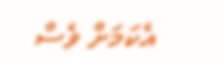އެކަމަށް ވެސް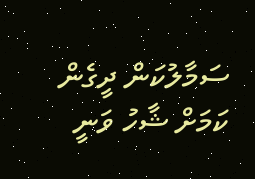ސަމާލުކަން ދީގެން ކަމަށް ޝާހު ވަނީ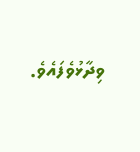ވިދާޅުވެފައެވެ.